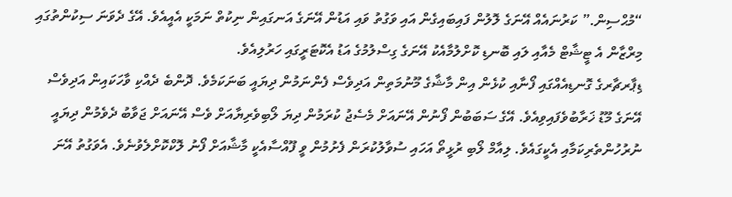“މުޙްސިން.” ކަރުނައެއް އޭނަގެ ލޮލުން ފައިބައިގެން އައި ވަގުތު ވައި އަޑުން އޭނަގެ އަނގައިން ނިކުތް ނަމަކީ އެއީއެވެ. އޭގެ ދެވަނަ ސިކުންތުގައި މިރްޒާން އެ ޓީޝާޓް މެއާއި ލައި ބޮނޑި ކޮށްލުމާއެކު އޭނަގެ ގިސްލުމުގެ އަޑު އެކޮޓަރީގައި ހަރުލިއެވެ.
ޑިޕާރޗާރގެ ގޮނޑިއެއްގައި ފޯނާއި ކުޅެން އިން މާޝާގެ މޫނުމަތިން އަދިވެސް ފެންނަމުން ދިޔައީ ބަނަކަމެވެ. ދޮންބެ ދެއްކި ވާހަކައިން އަދިވެސް އޭނަގެ މޫޑު ޚަރާބުވެފައިވިއެވެ. އޭގެ ސަބަބުން ފޯނުން އޭނައަށް މެސެޖު ކުރަމުން ދިޔަ ލޯބިވެރިޔާއަށް ވެސް އޭނައަށް ޖަވާބު ދެވެމުން ދިޔައީ ނުރުހުންތެރިކަމާއި އެކީގައެވެ. ލިއާމް ލޯބި ރުޅީތޯ އަހައި ސުވާލުކުރަން ފެށުމުން ވީ ފޫއްސާއެކީ މާޝާއަށް ފޯނު ލޮކްކޮށްލެވުނެވެ. އެވަގުތު އޭނަ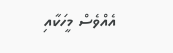އެއްވެސް މީހަކާއި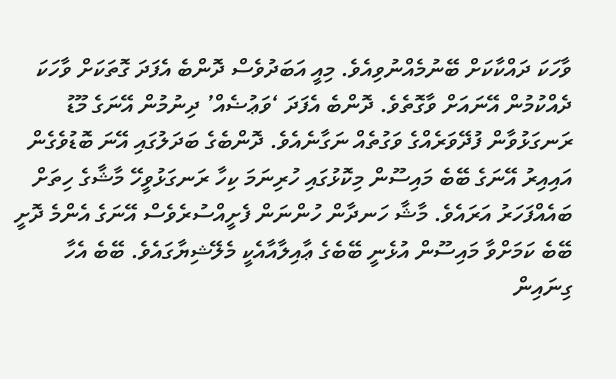ވާހަކަ ދައްކާކަށް ބޭނުމެއްނުވިއެވެ. މިއީ އަބަދުވެސް ދޮންބެ އެފަދަ ގޮތަކަށް ވާހަކަ ދެއްކުމުން އޭނައަށް ވާގޮތެވެ. ދޮންބެ އެފަދަ ‘ވަޢުޟެއް’ ދިނުމުން އޭނަގެ މޫޑު ރަނގަޅުވާން ފުދޭވަރެއްގެ ވަގުތެއް ނަގާނެއެވެ. ދޮންބެގެ ބަދަލުގައި އޭނަ ބޮޑުވެގެން އައިއިރު އޭނަގެ ބޭބެ މައިސޫން މިކޮޅުގައި ހުރިނަމަ ކިހާ ރަނގަޅުވީހޭ މާޝާގެ ހިތަށް ބައެއްފަހަރު އަރައެވެ. މާޝާ ހަނދާން ހުންނަން ފެށީއްސުރެވެސް އޭނަގެ އެންމެ ދޮށީ ބޭބެ ކަމަށްވާ މައިސޫން އުޅެނީ ބޭބެގެ ޢާއިލާއާއެކީ މެލޭޝިޔާގައެވެ. ބޭބެ އެހާ ގިނައިން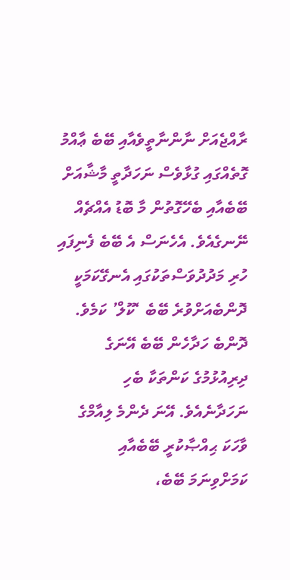ރާއްޖެއަށް ނާންނާތީވެއާއި ބޭބެ ޢާއްމު ގޮތެއްގައި ގުޅާވެސް ނަހަދާތީ މާޝާއަށް ބޭބެއާއި ބެހޭގޮތުން މާ ބޮޑު އެއްޗެއް ނޭނގެއެވެ. އެހެނަސް އެ ބޭބެ ފެނިފައި ހުރި މަދުދުވަސްތަކުގައި އެނގޭކަމަކީ ދޮންބެއަށްވުރެ ބޭބެ ‘ކޫލް’ ކަމެވެ. ދޮންބެ ހަދާހެން ބޭބެ އޭނަގެ ދިރިއުޅުމުގެ ކަންތަކާ ބެހި ނަހަދާނެއެވެ. އޭނަ ދެންމެ ލިއާމްގެ ވާހަކަ ޙިއްޞާކުރީ ބޭބެއާއި ކަމަށްވިނަމަ ބޭބެ،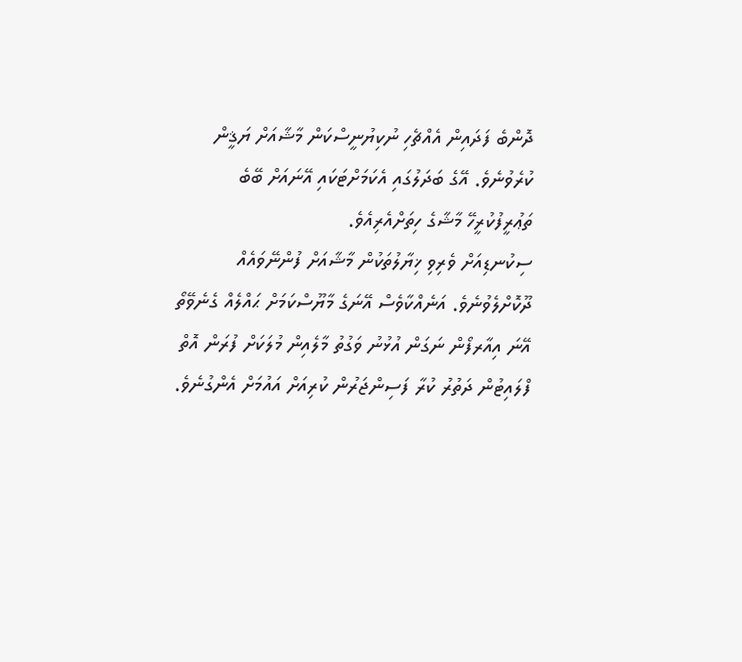ދޮންބެ ފަދައިން އެއްޗެހި ނުކިޔުނީސްކަން މާޝާއަށް ޔަޤީން ކުރެވުނެވެ. އޭގެ ބަދަލުގައި އެކަމަށްޓަކައި އޭނައަށް ބޭބެ ތަޢުރީފުކުރީހޭ މާޝާގެ ހިތަށްއެރިއެވެ.
ސިކުނޑިއަށް ވެރިވި ޚިޔާލުތަކުން މާޝާއަށް ފުންނޭވައެއް ދޫކޮށްލެވުނެވެ. އަނެއްކާވެސް އޭނަގެ މާޔޫސްކަމަށް ޙައްލެއް ގެނެވޭތޯ އޭނަ އިއާރފޯން ނަގަން އުޅުނު ވަގުތު މާލެއިން މުލަކަށް ފުރަން އޮތް ފްލައިޓުން ދަތުރު ކުރާ ފަސިންޖަރުން ކުރިއަށް އައުމަށް އެންގުނެވެ.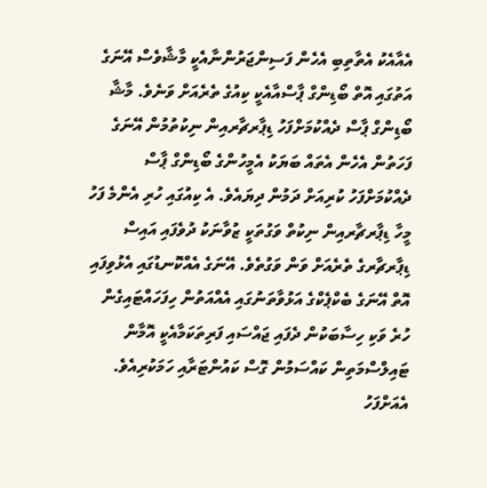އެއާއެކު އެތާތިބި އެހެން ފަސިންޖަރުންނާއެކީ މާޝާވެސް އޭނަގެ އަތުގައި އޮތް ބޯޑިންގް ޕާސްއާއެކީ ކިއުގެ ތެރެއަށް ވަނެވެ. މާޝާ ބޯޑިންގް ޕާސް ދެއްކުމަށްފަހު ޑިޕާރޗާރއިން ނިކުތުމުން އޭނަގެ ފަހަތުން އެހެން އެތައް ބަޔަކު އެމީހުންގެ ބޯޑިންގް ޕާސް ދެއްކުމަށްފަހު ކުރިއަށް ދަމުން ދިޔައެވެ. އެ ކިއުގައި ހުރި އެންމެ ފަހު މީހާ ޑިޕާރޗާރއިން ނިކުތް ވަގުތަކީ ޒުވާނަކު ދުވެފައި އައިސް ޑިޕާރޗާރގެ ތެރެއަށް ވަން ވަގުތެވެ. އޭނަގެ އެއްކޮނޑުގައި އެޅުވިފައި އޮތް އޭނަގެ ބެކްޕެކްގެ އަޅުވާތަނުގައި އެއްއަތުން ހިފަހައްޓައިގެން ހުރެ ވަކި ހިސާބަކުން ދެފައި ޖައްސައި ފަރިތަކަމާއެކީ އޮމާން ޓައިލްސްމަތިން ކައްސަމުން ގޮސް ކައުންޓަރާއި ހަމަކުރިއެވެ. އެއަށްފަހު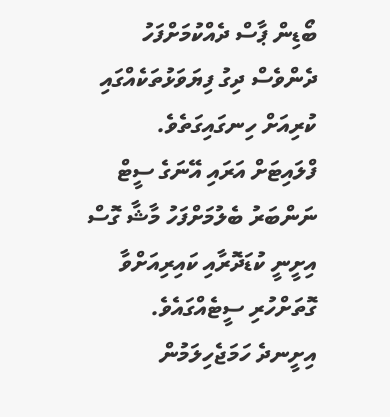ބޯޑިން ޕާސް ދެއްކުމަށްފަހު ދެންވެސް ދިގު ފިޔަވަޅުތަކެއްގައި ކުރިއަށް ހިނގައިގަތެވެ.
ފްލައިޓަށް އަރައި އޭނަގެ ސީޓް ނަންބަރު ބެލުމަށްފަހު މާޝާ ގޮސް އިށީނީ ކުޑަދޮރާއި ކައިރިއަށްވާ ގޮތަށްހުރި ސީޓެއްގައެވެ. އިށީނދެ ހަމަޖެހިލަމުން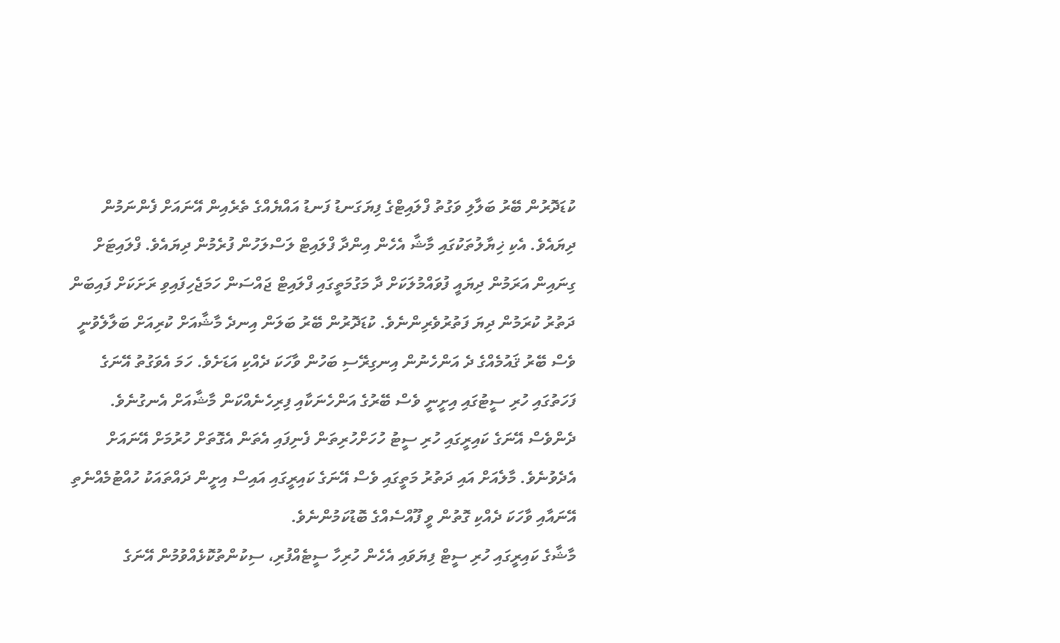ކުޑަދޮރުން ބޭރު ބަލާލި ވަގުތު ފްލައިޓްގެ ފިޔަގަނޑު ފަނޑު އައްޔެއްގެ ތެރެއިން އޭނައަށް ފެންނަމުން ދިޔައެވެ. އެކި ޚިޔާލުތަކުގައި މާޝާ އެހެން އިންދާ ފްލައިޓް ލަސްލަހުން ފުރެމުން ދިޔައެވެ. ފްލައިޓަށް ގިނައިން އަރަމުން ދިޔައީ ފުވައްމުލަކަށް ދާ މަގުމަތީގައި ފްލައިޓް ޖައްސަން ހަމަޖެހިފައިވި ރަށަކަށް ފައިބަން ދަތުރު ކުރަމުން ދިޔަ ފަތުރުވެރިންނެވެ. ކުޑަދޮރުން ބޭރު ބަލަން އިނދެ މާޝާއަށް ކުރިއަށް ބަލާލެވުނީ ވެސް ބޭރު ޤައުމެއްގެ ދެ އަންހެނުން އިނގިރޭސި ބަހުން ވާހަކަ ދެއްކި އަޑަށެވެ. ހަމަ އެވަގުތު އޭނަގެ ފަހަތުގައި ހުރި ސީޓުގައި އިށީނީ ވެސް ބޭރުގެ އަންހެނަކާއި ފިރިހެނެއްކަން މާޝާއަށް އެނގުނެވެ. ދެންވެސް އޭނަގެ ކައިރީގައި ހުރި ސީޓު ހުހަށްހުރިތަން ފެނިފައި އެތަން އެގޮތަށް ހުރުމަށް އޭނައަށް އެދެވުނެވެ. މާލެއަށް އައި ދަތުރު މަތީގައި ވެސް އޭނަގެ ކައިރީގައި އައިސް އިށީން ދައްތައަކު ހުއްޓުމެއްނެތި އޭނައާއި ވާހަކަ ދެއްކި ގޮތުން ވީ ފޫއްސެއްގެ ބޮޑުކަމުންނެވެ.
މާޝާގެ ކައިރީގައި ހުރި ސީޓް ފިޔަވައި އެހެން ހުރިހާ ސީޓެއްފުރި، ސިކުންތުކޮޅެއްވުމުން އޭނަގެ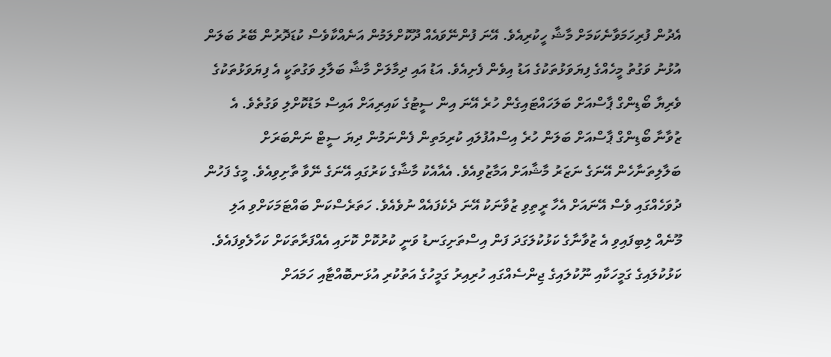އެދުން ފުރިހަމަވާނެކަމަށް މާޝާ ހީކުރިއެވެ. އޭނަ ފުންނޭވައެއް ދޫކޮށްލަމުން އަނެއްކާވެސް ކުޑަދޮރުން ބޭރު ބަލަން އުޅުނު ވަގުތު މީހެއްގެ ފިޔަވަޅުތަކުގެ އަޑު އިވެން ފެށިއެވެ. އަޑު އައި ދިމާލަށް މާޝާ ބަލާލި ވަގުތަކީ އެ ފިޔަވަޅުތަކުގެ ވެރިޔާ ބޯޑިންގް ޕާސްއަށް ބަލަހައްޓައިގެން ހުރެ އޭނަ އިން ސީޓުގެ ކައިރިއަށް އައިސް މަޑުކޮށްލި ވަގުތެވެ. އެ ޒުވާނާ ބޯޑިންގް ޕާސްއަށް ބަލަން ހުރެ އިސްއުފުލައި ކުރިމަތިން ފެންނަމުން ދިޔަ ސީޓް ނަންބަރަށް ބަލާލިތަނާހެން އޭނަގެ ނަޒަރު މާޝާއަށް އަމާޒުވިއެވެ. އެއާއެކު މާޝާގެ ކަރުގައި އޭނަގެ ނޭވާ ތާށިވިއެވެ. މީގެ ފަހުން ދުވަހެއްގައި ވެސް އޭނައަށް އެހާ ރީތިވި ޒުވާނަކު އޭނަ ދެކެފައެއް ނުވެއެވެ. ހަތަރެސްކަން ބައްޓަމަކަށްވި އަލި މޫނެއް ލިބިފައިވި އެ ޒުވާނާގެ ކަޅުކުލަގަދަ ފަން އިސްތަށިގަނޑު ވަނީ ކުރުކޮށް ކޮށައި އެއްފަރާތަކަށް ކަހާލެވިފައެވެ. ކަޅުކުލައިގެ ގަމީހަކާއި ނޫކުލައިގެ ޖިންސެއްގައި ހުރިއިރު ގަމީހުގެ އަތުކުރި އުޅަނބޮއްޓާއި ހަމައަށް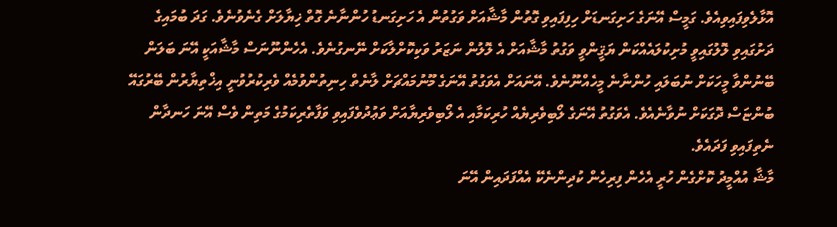އޮޅާލެވިފައިވިއެވެ. ގަމީސް އޭނަގެ ހަށިގަނޑަށް ހިފިފައިވި ގޮތުން މާޝާއަށް ވަގުތުން އެ ހަށިގަނޑު ހުންނާނެ ގޮތް ޚިޔާލަށް ގެނެވުނެވެ. ގަދަ ބުމައިގެ ދަށުގައިވި ލޮލުގައިވީ މުށިކުލައެއްކަން ޔަޤީންވީ ވަގުތު މާޝާއަށް އެ ލޮލުން ނަޒަރު ވަކިކޮށްލާކަށް ނޭނގުނެވެ. އެހެންނޫނަސް މާޝާއަކީ އޭނަ ބަލަން ބޭނުންވާ މީހަކަށް ނުބަލައި ހުންނާނެ މީހެއްނޫނެވެ. އޭނައަށް އެވަގުތު އޭނަގެ މޫނުމައްޗަށް ލާނެތް ހިނިތުންވުމެއް ވެރިކުރުވުނީ އިޚްތިޔާރުން ބޭރުގައޭ ބުންޏަސް ދޮގަކަށް ނުވާނެއެވެ. އެވަގުތު އޭނަގެ ލޯބިވެރިޔެއް ހުރިކަމާއި އެ ލޯބިވެރިޔާއަށް ވަޢުދުވެފައިވި ވަފާތެރިކަމުގެ މަތިން ވެސް އޭނަ ހަނދާން ނެތިފައިވި ފަދައެވެ.
މާޝާ އުއްމީދު ކޮށްގެން ހުރީ އެހެން ފިރިހެން ކުދިންނެކޭ އެއްފަދައިން އޭނަ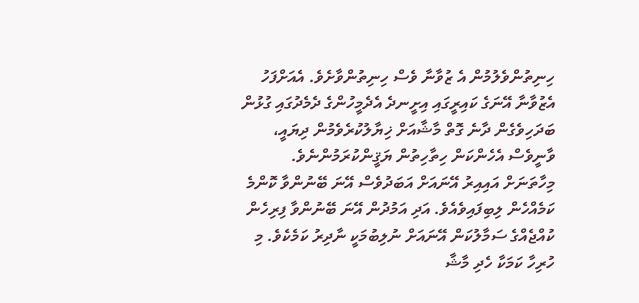ހިނިތުންވެލުމުން އެ ޒުވާނާ ވެސް ހިނިތުންވާށެވެ. އެއަށްފަހު އެޒުވާނާ އޭނަގެ ކައިރީގައި އިށީނދެ އެދެމީހުންގެ ދެމެދުގައި ގުޅުން ބަދަހިވެގެން ދާނެ ގޮތް މާޝާއަށް ޚިޔާލުކުރެވެމުން ދިޔައީ، ވާނީވެސް އެހެންކަން ހިތާހިތުން ޔަޤީންކުރަމުންނެވެ. މިހާތަނަށް އައިއިރު އޭނައަށް އަބަދުވެސް އޭނަ ބޭނުންވާ ކޮންމެ ކަމެއްހެން ލިބިފައިވެއެވެ. އަދި އަމުދުން އޭނަ ބޭނުންވާ ފިރިހެން ކުއްޖެއްގެ ސަމާލުކަން އޭނައަށް ނުލިބުމަކީ ނާދިރު ކަމެކެވެ. މި ހުރިހާ ކަމަކާ ހެދި މާޝާ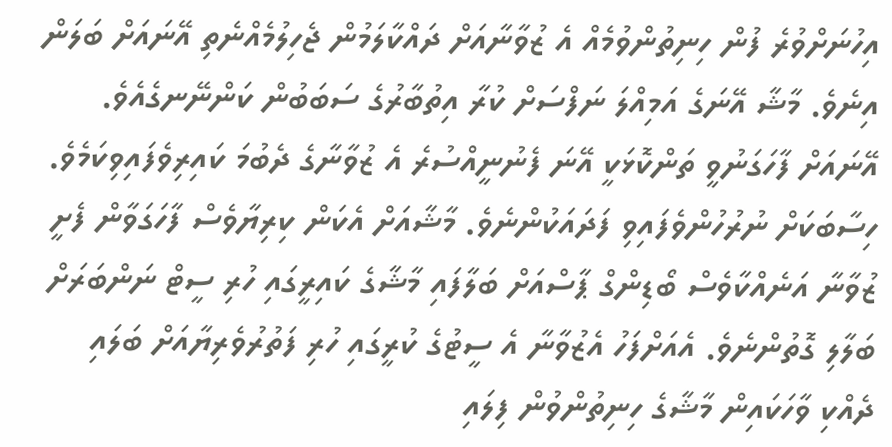އިހުނަށްވުރެ ފުން ހިނިތުންވުމެއް އެ ޒުވާނާއަށް ދައްކާލަމުން ޖެހިލުމެއްނެތި އޭނައަށް ބަލަން އިނެވެ. މާޝާ އޭނަގެ އަމިއްލަ ނަފްސަށް ކުރާ އިތުބާރުގެ ސަބަބުން ކަންނޭނގެއެވެ. އޭނައަށް ފާހަގަނުވީ ތަންކޮޅަކީ އޭނަ ފެނުނީއްސުރެ އެ ޒުވާނާގެ ދެބުމަ ކައިރިވެފައިވިކަމެވެ. ހިސާބަކަށް ނުރުހުންވެފައިވި ފަދައަކުންނެވެ. މާޝާއަށް އެކަން ކިރިޔާވެސް ފާހަގަވާން ފެށީ ޒުވާނާ އަނެއްކާވެސް ބޯޑިންގް ޕާސްއަށް ބަލާފައި މާޝާގެ ކައިރީގައި ހުރި ސީޓް ނަންބަރަށް ބަލާލި ގޮތުންނެވެ. އެއަށްފަހު އެޒުވާނާ އެ ސީޓުގެ ކުރީގައި ހުރި ފަތުރުވެރިޔާއަށް ބަލައި ދެއްކި ވާހަކައިން މާޝާގެ ހިނިތުންވުން ފިލައި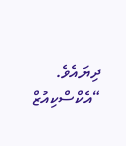ދިޔައެވެ.
“އެކްސްކިއުޒް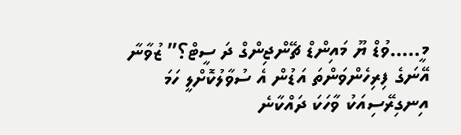މީ…..ވުޑް ޔޫ މައިންޑް ޗޭންޖިންގް ދަ ސީޓް؟” ޒުވާނާ އޭނަގެ ފިރިހެންވަންތަ އަޑުން އެ ސުވާލުކޮށްލީ ހަމަ އިނގިރޭސިއަކު ވާހަކަ ދައްކާނެ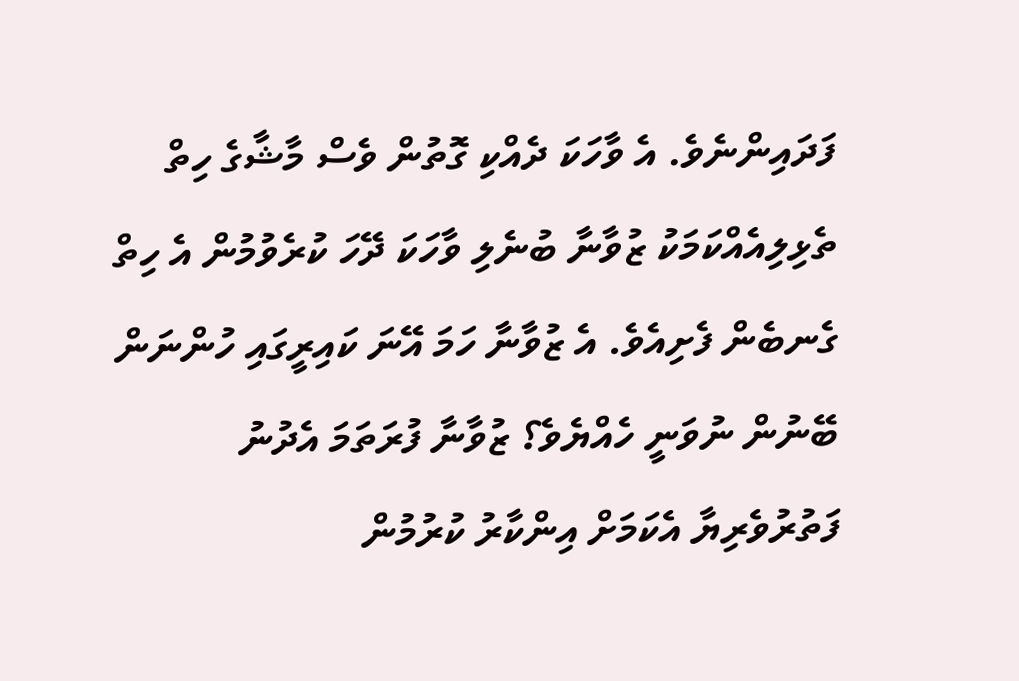ފަދައިންނެވެ. އެ ވާހަކަ ދެއްކި ގޮތުން ވެސް މާޝާގެ ހިތް ތެޅިލިއެއްކަމަކު ޒުވާނާ ބުނެލި ވާހަކަ ދޭހަ ކުރެވުމުން އެ ހިތް ގެނބެން ފެށިއެވެ. އެ ޒުވާނާ ހަމަ އޭނަ ކައިރީގައި ހުންނަން ބޭނުން ނުވަނީ ހެއްޔެވެ؟ ޒުވާނާ ފުރަތަމަ އެދުނު ފަތުރުވެރިޔާ އެކަމަށް އިންކާރު ކުރުމުން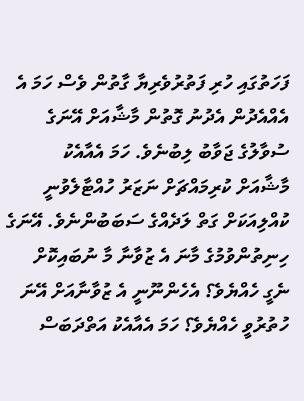ފަހަތުގައި ހުރި ފަތުރުވެރިޔާ ގާތުން ވެސް ހަމަ އެ އެއްއެދުން އެދުނު ގޮތުން މާޝާއަށް އޭނަގެ ސުވާލުގެ ޖަވާބު ލިބުނެވެ. ހަމަ އެއާއެކު މާޝާއަށް ކުރިމައްޗަށް ނަޒަރު ހުއްޓާލެވުނީ ކުއްލިއަކަށް ގަތް ލަދެއްގެ ސަބަބުންނެވެ. އޭނަގެ ހިނިތުންވުމުގެ މާނަ އެ ޒުވާނާ މާ ނުބައިކޮށް ނެގީ ހެއްޔެވެ؟ އެހެންނޫނީ އެ ޒުވާނާއަށް އޭނަ ހުތުރުވީ ހެއްޔެވެ؟ ހަމަ އެއާއެކު އަތްދަބަސް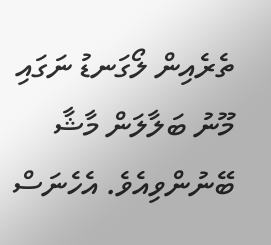ތެރެއިން ލޯގަނޑު ނަގައި މޫނު ބަލާލަން މާޝާ ބޭނުންވިއެވެ. އެހެނަސް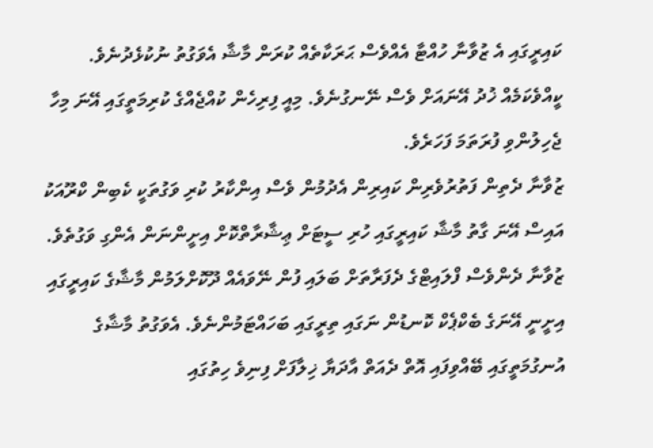ކައިރީގައި އެ ޒުވާނާ ހުއްޓާ އެއްވެސް ޙަރަކާތެއް ކުރަން މާޝާ އެވަގުތު ނުކުޅެދުނެވެ. ކީއްވެކަމެއް ޚުދު އޭނައަށް ވެސް ނޭނގުނެވެ. މިއީ ފިރިހެން ކުއްޖެއްގެ ކުރިމަތީގައި އޭނަ މިހާ ޖެހިލުންވި ފުރަތަމަ ފަހަރެވެ.
ޒުވާނާ ދެތިން ފަތުރުވެރިން ކައިރިން އެދުމުން ވެސް އިންކާރު ކުރި ވަގުތަކީ ކެބިން ކްރޫއަކު އައިސް އޭނަ ގާތު މާޝާ ކައިރީގައި ހުރި ސީޓަށް ޢިޝާރާތްކޮށް އިށީންނަން އެންގި ވަގުތެވެ. ޒުވާނާ ދެންވެސް ފްލައިޓްގެ ދެފަރާތަށް ބަލައި ފުން ނޭވައެއް ދޫކޮށްލަމުން މާޝާގެ ކައިރީގައި އިށީނީ އޭނަގެ ބެކްޕެކް ކޮނޑުން ނަގައި ތިރީގައި ބަހައްޓަމުންނެވެ. އެވަގުތު މާޝާގެ އުނގުމަތީގައި ބޭއްވިފައި އޮތް ދެއަތް އާދަޔާ ޚިލާފަށް ފިނިވެ ހިތުގައި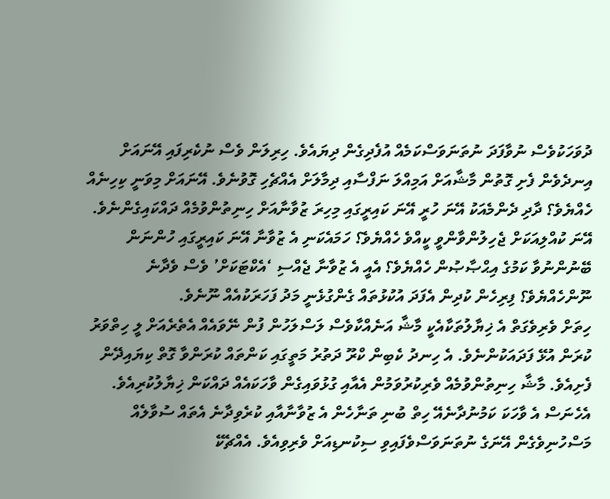ދުވަހަކުވެސް ނުވާފަދަ ނުތަނަވަސްކަމެއް އުފެދިގެން ދިޔައެވެ. ހިރިލަން ވެސް ނުކެރިފައި އޭނައަށް އިނދެވެން ފެށި ގޮތުން މާޝާއަށް އަމިއްލަ ނަފްސާއި ދިމާލަށް އެއްޗެހި ގޮވުނެވެ. އޭނައަށް މިވަނީ ކިހިނެއް ހެއްޔެވެ؟ ދާދި ދެންމެއަކު އޭނަ ހުރީ އޭނަ ކައިރީގައި މިހިރަ ޒުވާނާއަށް ހިނިތުންވުމެއް ދައްކައިގެންނެވެ. އޭނަ ކުއްލިއަކަށް ޖެހިލުންވާންވީ ކީއްވެ ހެއްޔެވެ؟ ހަމައެކަނި އެ ޒުވާނާ އޭނަ ކައިރީގައި ހުންނަން ބޭނުންނުވާ ކަމުގެ އިޙްޞާޞުން ހެއްޔެވެ؟ އެއީ އެ ޒުވާނާ ޖެއްސި ‘އެކްޓަކަށް’ ވެސް ވެދާނެ ނޫންހެއްޔެވެ؟ ފިރިހެން ކުދިން އެފަދަ އުކުޅުތައް ގެންގުޅެނީ މަދު ފަހަރަކުއެއް ނޫނެވެ.
ހިތަށް ވެރިވެގަތް އެ ޚިޔާލުތަކާއެކީ މާޝާ އަނެއްކާވެސް ލަސްލަހުން ފުން ނޭވައެއް އެތެރެއަށް ލީ ހިތްވަރު ކުރަން އުޅޭ ފަދައަކުންނެވެ. އެ ހިނދު ކެބިން ކްރޫ ދަތުރު މަތީގައި ކަންތައް ކުރަންވާ ގޮތް ކިޔައިދޭން ފެށިއެވެ. މާޝާ ހިނިތުންވުމެއް ވެރިކުރުވަމުން އެއާއި ގުޅުވައިގެން ވާހަކައެއް ދައްކަން ޚިޔާލުކުރިއެވެ. އެހެނަސް އެ ވާހަކަ ކަމުނުދާނެއޭ ހިތް ބުނި ތަނާހެން އެ ޒުވާނާއާއި ކުރެވިދާނެ އެތައް ސުވާލެއް މަސްހުނިވެގެން އޭނަގެ ނުތަނަވަސްވެފައިވި ސިކުނޑިއަށް ވެރިވިއެވެ. އެއްޗެކޭ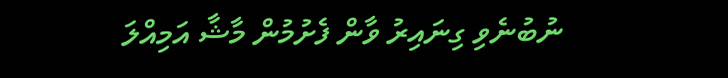ނުބުނެވި ގިނައިރު ވާން ފެށުމުން މާޝާ އަމިއްލަ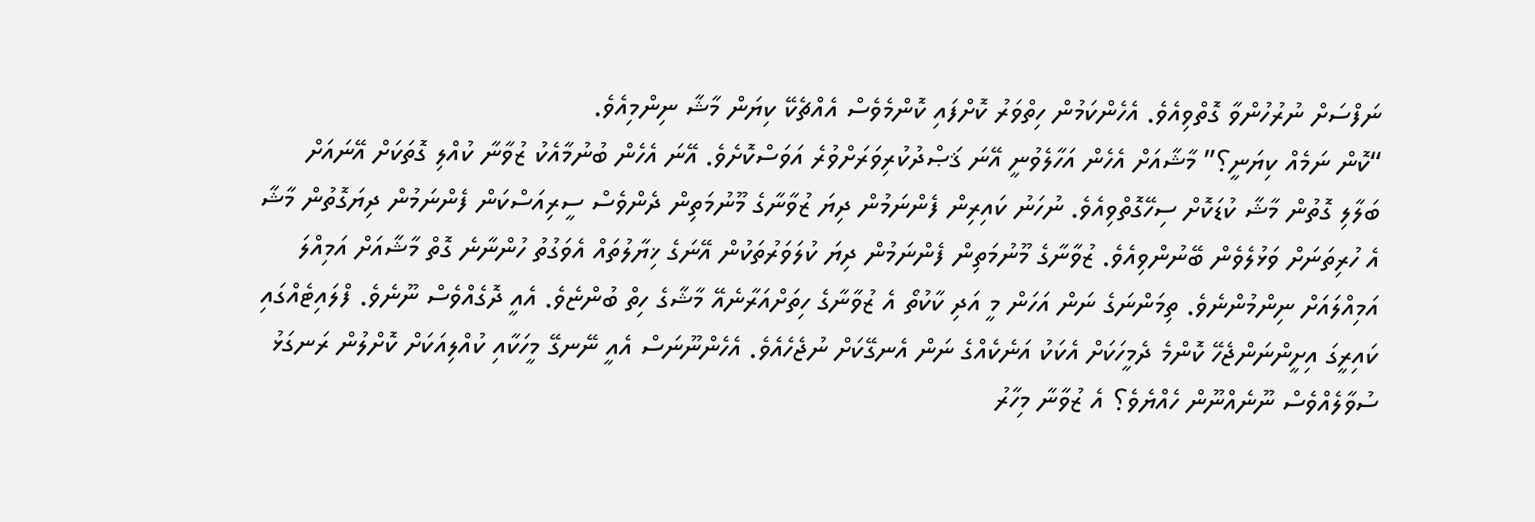ނަފްސަށް ނުރުހުންވާ ގޮތްވިއެވެ. އެހެންކަމުން ހިތްވަރު ކޮށްފައި ކޮންމެވެސް އެއްޗެކޭ ކިޔަން މާޝާ ނިންމިއެވެ.
“ކޮން ނަމެއް ކިޔަނީ؟” މާޝާއަށް އެހެން އަހާލެވުނީ އޭނަ ޤަޞްދުކުރިވަރަށްވުރެ އަވަސްކޮށެވެ. އޭނަ އެހެން ބުނުމާއެކު ޒުވާނާ ކުއްލި ގޮތަކަށް އޭނައަށް ބަލާލި ގޮތުން މާޝާ ކުޑަކޮށް ސިހޭގޮތްވިއެވެ. ނުހަނު ކައިރިން ފެންނަމުން ދިޔަ ޒުވާނާގެ މޫނުމަތިން ދެންވެސް ސީރިއަސްކަން ފެންނަމުން ދިޔަގޮތުން މާޝާ އެ ހުރިތަނަށް ވަޅުލެވެން ބޭނުންވިއެވެ. ޒުވާނާގެ މޫނުމަތިން ފެންނަމުން ދިޔަ ކުލަވަރުތަކުން އޭނަގެ ޚިޔާލުތައް އެވަގުތު ހުންނާނެ ގޮތް މާޝާއަށް އަމިއްލަ އަމިއްލައަށް ނިންމުންނެވެ. ތިމަންނަގެ ނަން އަހަން މީ އަދި ކާކުތޯ އެ ޒުވާނާގެ ހިތަށްއަރާނެއޭ މާޝާގެ ހިތް ބުންޏެވެ. އެއީ ދޮގެއްވެސް ނޫނެވެ. ފްލައިޓެއްގައި ކައިރީގަ އިށީންނަންޖެހޭ ކޮންމެ ދެމީހަކަށް އެކަކު އަނެކެއްގެ ނަން އެނގޭކަށް ނުޖެހެއެވެ. އެހެންނޫނަސް އެއީ ނޭނގޭ މީހަކާއި ކުއްލިއަކަށް ކޮށްލުން ރަނގަޅު ސުވާލެއްވެސް ނޫނެއްނޫން ހެއްޔެވެ؟ އެ ޒުވާނާ މިހާރު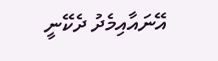އޭނައާއިމެދު ދެކޭނީ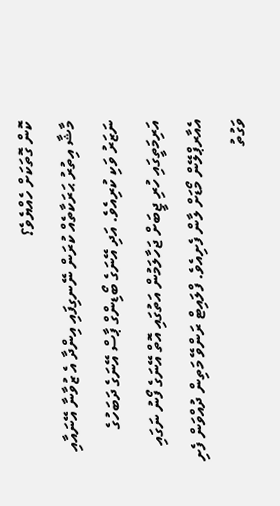ކޮން ގޮތަކަށް ހެއްޔެވެ؟
މާޝާ އިތުރު ޙަރަކާތެއް ކުރަން ނޭނގިފައި އިންދާ އެ ޒުވާނާ އޭނައާއި ނަޒަރު ވަކި ކުރިއެވެ. އަދި އޭނަގެ ބޯޑިންގް ޕާސް އޭނަގެ ދަބަހުގެ އަރިމަތީގައި ހުރި ޖީބަށް ޖަހާލަމުން އަތުގައި އޮތް އޭނަގެ ފޯނު ނަގައި އެއާރޕްލޭން މޯޑަށް ލާން ފެށިއެވެ. ފްލައިޓް ރަންވޭ މަތިން ދުއްވަން ފެށި ވަގުތު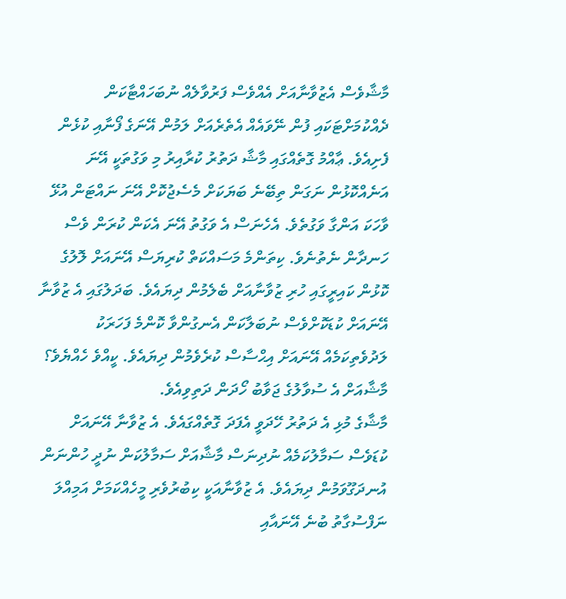މާޝާވެސް އެޒުވާނާއަށް އެއްވެސް ފަރުވާލެއް ނުބަހައްޓާކަން ދެއްކުމަށްޓަކައި ފުން ނޭވައެއް އެތެރެއަށް ލަމުން އޭނަގެ ފޯނާއި ކުޅެން ފެށިއެވެ. ޢާއްމު ގޮތެއްގައި މާޝާ ދަތުރު ކުރާއިރު މި ވަގުތަކީ އޭނަ އަނެއްކޮޅުން ނަގަން ތިބޭނެ ބަޔަކަށް މެސެޖުކޮށް އޭނަ ނައްޓަން އުޅޭ ވާހަކަ އަންގާ ވަގުތެވެ. އެހެނަސް އެ ވަގުތު އޭނަ އެކަން ކުރަން ވެސް ހަނދާން ނެތުނެވެ. ކިތަންމެ މަސައްކަތް ކުރިޔަސް އޭނައަށް ލޮލުގެ ކޮޅުން ކައިރީގައި ހުރި ޒުވާނާއަށް ބެލެމުން ދިޔައެވެ. ބަދަލުގައި އެ ޒުވާނާ އޭނައަށް ކުޑަކޮށްވެސް ނުބަލާކަން އެނގުންވާ ކޮންމެ ފަހަރަކު ލަދުވެތިކަމެއް އޭނައަށް އިޙްސާސް ކުރެވެމުން ދިޔައެވެ. ކީއްވެ ހެއްޔެވެ؟ މާޝާއަށް އެ ސުވާލުގެ ޖަވާބު ހޯދަން ދަތިވިއެވެ.
މާޝާގެ މުޅި އެ ދަތުރު ހޭދަވީ އެފަދަ ގޮތެއްގައެވެ. އެ ޒުވާނާ އޭނައަށް ކުޑަވެސް ސަމާލުކަމެއް ނުދިނަސް މާޝާއަށް ސަމާލުކަން ނުދީ ހުންނަން އުނދަގޫވަމުން ދިޔައެވެ. އެ ޒުވާނާއަކީ ކިބުރުވެރި މީހެއްކަމަށް އަމިއްލަ ނަފްސުގާތު ބުނެ އޭނައާއި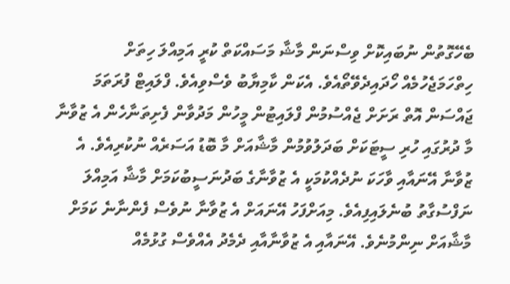ބެހޭގޮތުން ނުބައިކޮށް ވިސްނަން މާޝާ މަސައްކަތް ކުރީ އަމިއްލަ ހިތަށް ހިތްހަމަޖެހުމެއް ހޯދައިދެވޭތޯއެވެ. އެކަން ކާމިޔާބު ވެސްވިއެވެ. ފްލައިޓް ފުރަތަމަ ޖައްސަން އޮތް ރަށަށް ޖެއްސުމުން ފްލައިޓުން މީހުން މަދުވާން ފެށިތަނާހެން އެ ޒުވާނާ މާ ދުރުގައި ހުރި ސީޓަކަށް ބަދަލުވުމުން މާޝާއަށް މާ ބޮޑު އަސަރެއް ނުކުރިއެވެ. އެ ޒުވާނާ އޭނައާއި ވާހަކަ ނުދެއްކުމަކީ އެ ޒުވާނާގެ ބަދުނަސީބުކަމަށް މާޝާ އަމިއްލަ ނަފްސުގާތު ބުނެލައިފިއެވެ. މިއަށްފަހު އޭނައަށް އެ ޒުވާނާ ނުވެސް ފެންނާނެ ކަމަށް މާޝާއަށް ނިންމުނެވެ. އޭނައާއި އެ ޒުވާނާއާއި ދެމެދު އެއްވެސް ގުޅުމެއް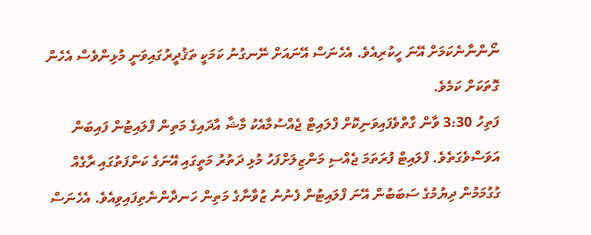ނޯންނާނެކަމަށް އޭނަ ހީކުރިއެވެ. އެހެނަސް އޭނައަށް ނޭނގުނު ކަމަކީ ތަޤުދީރުގައިވަނީ މުޅިންވެސް އެހެން ގޮތަކަށް ކަމެވެ.
ފަތިހު 3:30 ވާން ގާތްވެފައިވަނިކޮށް ފްލައިޓް ޖެއްސުމާއެކު މާޝާ އާދައިގެ މަތިން ފްލައިޓުން ފައިބަން އަވަސްވެގަތެވެ. ފްލައިޓް ފުރަތަމަ ޖެއްސި މަންޒިލަށްފަހު މުޅި ދަތުރު މަތީގައި އޭނަގެ ކަންފަތުގައި ރާގެއް ގުގުމަމުން ދިޔުމުގެ ސަބަބުން އޭނަ ފްލައިޓުން ފެނުނު ޒުވާނާގެ މަތިން ހަނދާންނެތިފައިވިއެވެ. އެހެނަސް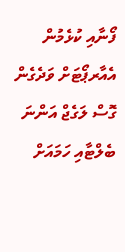ފޯނާއި ކުޅެމުން އެއާރޕޯޓަށް ވަދެގެން ގޮސް ލަގެޖް އަންނަ ބެލްޓާއި ހަމައަށް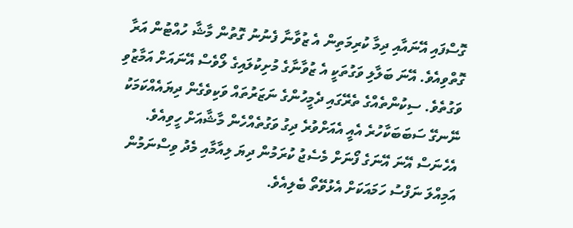ގޮސްފައި އޭނައާއި ދިމާ ކުރިމަތިން އެ ޒުވާނާ ފެނުނު ގޮތުން މާޝާ ހުއްޓުން އަރާ ގޮތްވިއެވެ. އޭނަ ބަލާލި ވަގުތަކީ އެ ޒުވާނާގެ މުށިކުލައިގެ ލޯވެސް އޭނައަށް އަމާޒުވި ވަގުތެވެ. ސިކުންތެއްގެ ތެރޭގައި ދެމީހުންގެ ނަޒަރުތައް ވަކިވެގެން ދިޔައެއްކަމަކު ނޭނގޭ ސަބަބަކާހުރެ އެއީ އެއަށްވުރެ ދިގު ވަގުތެއްހެން މާޝާއަށް ހީވިއެވެ. އެހެނަސް އޭނަ އޭނަގެ ފޯނަށް މެސެޖު ކުރަމުން ދިޔަ ލިއާމާއި މެދު ވިސްނަމުން އަމިއްލަ ނަފްސު ހަމައަކަށް އެޅުވޭތޯ ބެލިއެވެ.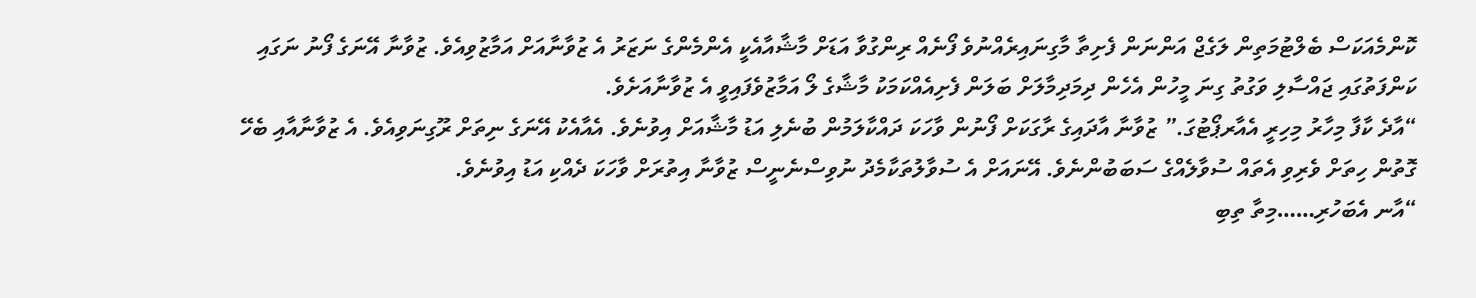ކޮންމެއަކަސް ބެލްޓުމަތިން ލަގެޖް އަންނަން ފެށިތާ މާގިނައިރެއްނުވެ ފޯނެއް ރިންގުވާ އަޑަށް މާޝާއާއެކީ އެންމެންގެ ނަޒަރު އެ ޒުވާނާއަށް އަމާޒުވިއެވެ. ޒުވާނާ އޭނަގެ ފޯނު ނަގައި ކަންފަތުގައި ޖައްސާލި ވަގުތު ގިނަ މީހުން އެހެން ދިމަދިމާލަށް ބަލަން ފެށިއެއްކަމަކު މާޝާގެ ލޯ އަމާޒުވެފައިވީ އެ ޒުވާނާއަށެވެ.
“އާދެ ކާފާ މިހާރު މިހިރީ އެއާރޕޯޓުގަ.” ޒުވާނާ އާދައިގެ ރާގަކަށް ފޯނުން ވާހަކަ ދައްކާލަމުން ބުނެލި އަޑު މާޝާއަށް އިވުނެވެ. އެއާއެކު އޭނަގެ ނިތަށް ރޫގިނަވިއެވެ. އެ ޒުވާނާއާއި ބެހޭ ގޮތުން ހިތަށް ވެރިވި އެތައް ސުވާލެއްގެ ސަބަބުންނެވެ. އޭނައަށް އެ ސުވާލުތަކާމެދު ނުވިސްނެނީސް ޒުވާނާ އިތުރަށް ވާހަކަ ދެއްކި އަޑު އިވުނެވެ.
“އާނ އެބަހުރި……މިތާ ތިބި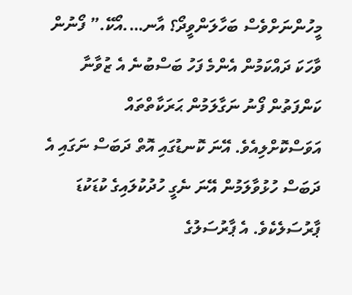މީހުންނަށްވެސް ބަހާލަންވީދޯ؟ އާނ….އޯކޭ.” ފޯނުން ވާހަކަ ދައްކަމުން އެންމެ ފަހު ބަސްބުނެ އެ ޒުވާނާ ކަންފަތުން ފޯނު ނަގާލަމުން ޙަރަކާތްތައް އަވަސްކޮށްލިއެވެ. އޭނަ ކޮނޑުގައި އޮތް ދަބަސް ނަގައި އެ ދަބަސް ހުޅުވާލަމުން އޭނަ ނެގީ ހުދުކުލައިގެ ކުޑަކުޑަ ޕާރުސަލެކެވެ. އެ ޕާރުސަލުގެ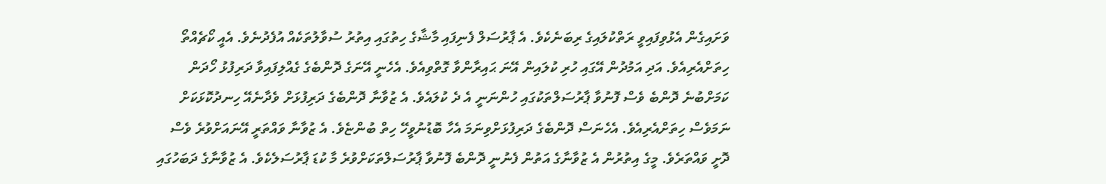ވަށައިގެން އެޅުވިފައިވީ ރަތްކުލައިގެ ރިބަނެކެވެ. އެ ޕާރުސަލް ފެނިފައި މާޝާގެ ހިތުގައި އިތުރު ސުވާލުތަކެއް އުފެދުނެވެ. އެއީ ކޯޗެއްތޯ ހިތަށްއެރިއެވެ. އަދި އަމުދުން އޭގައި ހުރި ކުލައިން އޭނަ ޙައިރާންވާ ގޮތްވިއެވެ. އެހެނީ އޭނަގެ ދޮންބެގެ ގެއްލިފައިވާ ދަރިފުޅު ހޯދަން ކަމަށްބުނެ ދޮންބެ ވެސް ފޮނުވާ ޕާރުސަލްތަކުގައި ހުންނަނީ އެ ދެ ކުލައެވެ. އެ ޒުވާނާ ދޮންބެގެ ދަރިފުޅަށް ވެދާނެއޭ ހިނދުކޮޅަކަށް ނަމަވެސް ހިތަށްއެރިއެވެ. އެހެނަސް ދޮންބެގެ ދަރިފުޅަށްވިނަމަ އެހާ ބޮޑުނުވީހޭ ހިތް ބުންޏެވެ. އެ ޒުވާނާ ވައްތަރީ އޭނައަށްވުރެ ވެސް ދޮށީ ވައްތަރެވެ. މީގެ އިތުރުން އެ ޒުވާނާގެ އަތުން ފެނުނީ ދޮންބެ ފޮނުވާ ޕާރުސަލްތަކަށްވުރެ މާ ކުޑަ ޕާރުސަލެކެވެ. އެ ޒުވާނާގެ ދަބަހުގައި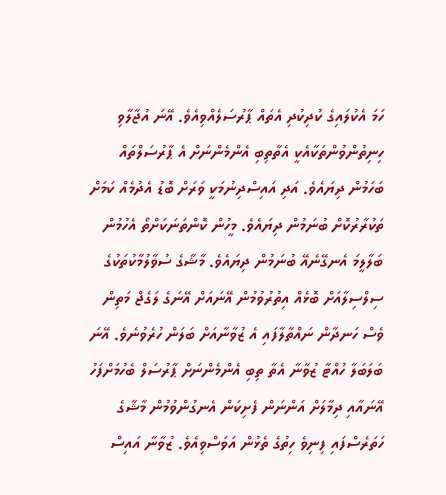ހަމަ އެކުލައިގެ ކުދިކުދި އެތައް ޕާރުސަލެއްވިއެވެ. އޭނަ އުޖާލާވި ހިނިތުންވުންތަކާއެކީ އެތާތިބި އެންމެންނަށް އެ ޕާރުސަލްތައް ބަހަމުން ދިޔައެވެ. އަދި އައިސްދިނުމަކީ ވަރަށް ބޮޑު އެދުމެއް ކަމަށް ތަކުރާރުކޮށް ބުނަމުން ދިޔައެވެ. މީހުން ކޮންތަނަކަށްތޯ އެހުމުން ބަލާލީމަ އެނގޭނެއޭ ބުނަމުން ދިޔައެވެ. މާޝާގެ ސުވާލުމާކުތަކުގެ ސިލްސިލާއަށް ބޮޅެއް އިތުރުވުމުން އޭނައަށް އޭނަގެ ލަގެޖް މަތިން ވެސް ހަނދާން ނައްތާލާފައި އެ ޒުވާނާއަށް ބަލަން ހުރެވުނެވެ. އޭނަ ބަލަބަލާ ހުއްޓާ ޒުވާނާ އެތާ ތިބި އެންމެންނަށް ޕާރުސަލް ބެހުމަށްފަހު އޭނައާއި ދިމާލަށް އަންނަން ފެށިކަން އެނގުންވުމުން މާޝާގެ ހަތަރެސްފައި ފިނިވެ ހިތުގެ ތެޅުން އަވަސްވިއެވެ. ޒުވާނާ އައިސް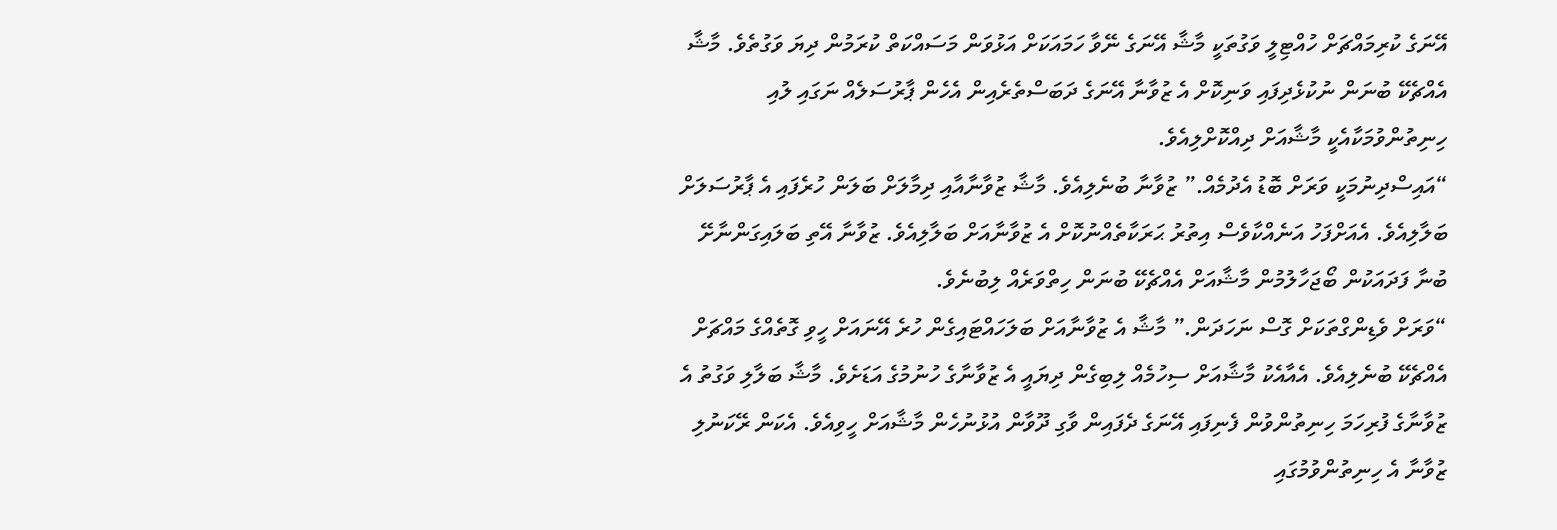އޭނަގެ ކުރިމައްޗަށް ހުއްޓިލީ ވަގުތަކީ މާޝާ އޭނަގެ ނޭވާ ހަމައަކަށް އަޅުވަން މަސައްކަތް ކުރަމުން ދިޔަ ވަގުތެވެ. މާޝާ އެއްޗެކޭ ބުނަން ނުކުޅެދިފައި ވަނިކޮށް އެ ޒުވާނާ އޭނަގެ ދަބަސްތެރެއިން އެހެން ޕާރުސަލެއް ނަގައި ލުއި ހިނިތުންވުމަކާއެކީ މާޝާއަށް ދިއްކޮށްލިއެވެ.
“އައިސްދިނުމަކީ ވަރަށް ބޮޑު އެދުމެއް.” ޒުވާނާ ބުނެލިއެވެ. މާޝާ ޒުވާނާއާއި ދިމާލަށް ބަލަން ހުރެފައި އެ ޕާރުސަލަށް ބަލާލިއެވެ. އެއަށްފަހު އަނެއްކާވެސް އިތުރު ޙަރަކާތެއްނުކޮށް އެ ޒުވާނާއަށް ބަލާލިއެވެ. ޒުވާނާ އޭތި ބަލައިގަންނާށޭ ބުނާ ފަދައަކުން ބޯޖަހާލުމުން މާޝާއަށް އެއްޗެކޭ ބުނަން ހިތްވަރެއް ލިބުނެވެ.
“ވަރަށް ވެޑިންގްތަކަށް ގޮސް ނަހަދަން.” މާޝާ އެ ޒުވާނާއަށް ބަލަހައްޓައިގެން ހުރެ އޭނައަށް ހީވި ގޮތެއްގެ މައްޗަށް އެއްޗެކޭ ބުނެލިއެވެ. އެއާއެކު މާޝާއަށް ސިހުމެއް ލިބިގެން ދިޔައީ އެ ޒުވާނާގެ ހުނުމުގެ އަޑަށެވެ. މާޝާ ބަލާލި ވަގުތު އެ ޒުވާނާގެ ފުރިހަމަ ހިނިތުންވުން ފެނިފައި އޭނަގެ ދެފައިން ވާގި ދޫވާން އުޅުނުހެން މާޝާއަށް ހީވިއެވެ. އެކަން ރޭކަނުލި ޒުވާނާ އެ ހިނިތުންވުމުގައި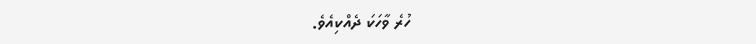ހުރެ ވާހަކަ ދެއްކިއެވެ.